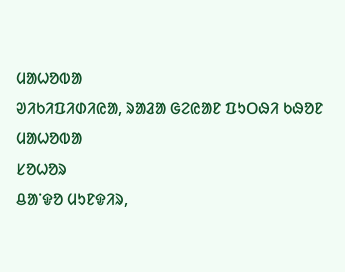ᱢᱟᱦᱚᱵᱟ
ᱣᱤᱠᱤᱯᱤᱰᱤᱭᱟ, ᱨᱟᱲᱟ ᱜᱮᱭᱟᱱ ᱯᱩᱛᱷᱤ ᱠᱷᱚᱱ
ᱢᱟᱦᱚᱵᱟ
ᱥᱚᱦᱚᱨ
ᱪᱟᱸᱫᱚ ᱢᱩᱱᱫᱤᱨ,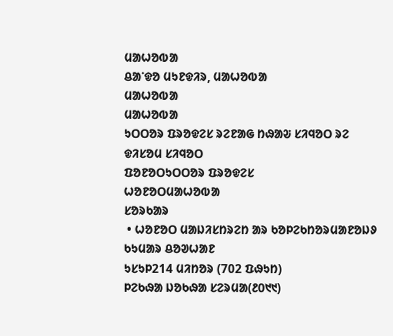ᱢᱟᱦᱚᱵᱟ
ᱪᱟᱸᱫᱚ ᱢᱩᱱᱫᱤᱨ, ᱢᱟᱦᱚᱵᱟ
ᱢᱟᱦᱚᱵᱟ
ᱢᱟᱦᱚᱵᱟ
ᱩᱛᱛᱚᱨ ᱯᱨᱚᱫᱮᱥ ᱨᱮᱱᱟᱜ ᱴᱷᱟᱶ ᱥᱤᱧᱚᱛ ᱨᱮ
ᱫᱤᱥᱚᱢ ᱥᱤᱧᱚᱛ
ᱯᱚᱱᱚᱛᱩᱛᱛᱚᱨ ᱯᱨᱚᱫᱮᱥ
ᱦᱚᱱᱚᱛᱢᱟᱦᱚᱵᱟ
ᱥᱚᱨᱠᱟᱨ
 • ᱦᱚᱱᱚᱛ ᱢᱟᱡᱤᱥᱴᱨᱮᱴ ᱟᱨ ᱠᱚᱞᱮᱠᱴᱚᱨᱢᱟᱱᱚᱡᱽ ᱠᱩᱢᱟᱨ ᱪᱚᱣᱦᱟᱱ
ᱩᱥᱩᱞ214 ᱢᱤᱴᱚᱨ (702 ᱯᱷᱩᱴ)
ᱞᱮᱠᱷᱟ ᱡᱚᱠᱷᱟ ᱥᱮᱨᱢᱟ(᱒᱐᱑᱑)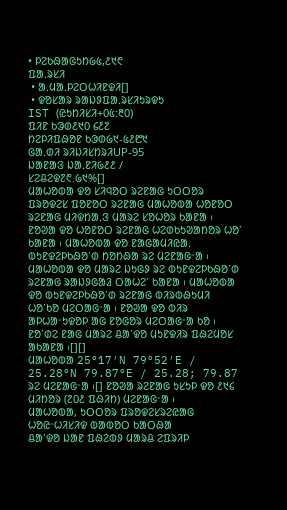• ᱞᱮᱠᱷᱟᱜᱩᱴ᱙᱕,᱒᱑᱖
ᱯᱟᱹᱨᱥᱤ
 • ᱟᱹᱢᱟᱹᱞᱮᱛᱦᱤᱱᱫᱤ[]
 • ᱫᱚᱥᱟᱨ ᱨᱟᱡᱽᱯᱟᱹᱨᱥᱤᱩᱨᱫᱩ
IST (ᱭᱩᱴᱤᱥᱤ+᱐᱕:᱓᱐)
ᱯᱤᱱ ᱠᱳᱰ᱒᱑᱐ ᱔᱒᱗
ᱴᱮᱞᱤᱯᱷᱚᱱ ᱠᱳᱰ᱙᱑-᱕᱒᱘᱑
ᱜᱟᱹᱰᱤ ᱨᱤᱡᱤᱥᱴᱨᱤUP-95
ᱡᱟᱱᱟᱝ ᱡᱟᱹᱱᱤ᱙᱒᱒ /
ᱥᱮᱪᱮᱫ᱗᱖.᱙᱑%[]
ᱢᱟᱦᱚᱵᱟ ᱫᱚ ᱥᱤᱧᱚᱛ ᱨᱮᱱᱟᱜ ᱩᱛᱛᱚᱨ ᱯᱨᱚᱫᱮᱥ ᱯᱚᱱᱚᱛ ᱨᱮᱱᱟᱜ ᱢᱟᱦᱚᱵᱟ ᱦᱚᱱᱚᱛ ᱨᱮᱱᱟᱜ ᱢᱤᱫᱴᱟᱹᱝ ᱢᱟᱨᱮ ᱥᱚᱦᱚᱨ ᱠᱟᱱᱟ ᱾ ᱱᱚᱣᱟ ᱫᱚ ᱦᱚᱱᱚᱛ ᱨᱮᱱᱟᱜ ᱦᱮᱰᱠᱩᱣᱟᱴᱚᱨ ᱦᱚᱸ ᱠᱟᱱᱟ ᱾ ᱢᱟᱦᱚᱵᱟ ᱫᱚ ᱱᱟᱜᱟᱢᱤᱭᱟᱹ ᱵᱩᱱᱫᱮᱞᱠᱷᱚᱸᱰ ᱴᱚᱴᱷᱟ ᱨᱮ ᱢᱮᱱᱟᱜᱼᱟ ᱾ ᱢᱟᱦᱚᱵᱟ ᱫᱚ ᱢᱟᱨᱮ ᱡᱩᱜᱽ ᱨᱮ ᱵᱩᱱᱫᱮᱞᱠᱷᱚᱸᱰ ᱨᱮᱱᱟᱜ ᱨᱟᱡᱽᱜᱟᱲ ᱛᱟᱦᱮᱸ ᱠᱟᱱᱟ ᱾ ᱢᱟᱦᱚᱵᱟ ᱫᱚ ᱵᱩᱱᱫᱮᱞᱠᱷᱚᱸᱰ ᱨᱮᱱᱟᱜ ᱵᱤᱨᱵᱷᱩᱢᱤ ᱦᱚᱸᱠᱚ ᱢᱮᱛᱟᱜᱼᱟ ᱾ ᱱᱚᱣᱟ ᱫᱚ ᱵᱤᱨ ᱟᱞᱦᱟᱼᱩᱫᱚᱞ ᱟᱜ ᱱᱚᱜᱚᱨ ᱢᱮᱛᱟᱜᱼᱟ ᱠᱚ ᱾ ᱱᱚᱸᱰᱮ ᱱᱟᱜ ᱢᱟᱨᱮ ᱪᱟᱸᱫᱚ ᱢᱩᱱᱫᱤᱨ ᱯᱷᱮᱢᱚᱥ ᱟᱠᱟᱱᱟ ᱾[][]
ᱢᱟᱦᱚᱵᱟ 25°17′N 79°52′E / 25.28°N 79.87°E / 25.28; 79.87 ᱨᱮ ᱢᱮᱱᱟᱜᱼᱟ ᱾[] ᱱᱚᱣᱟ ᱨᱮᱱᱟᱜ ᱩᱥᱩᱞ ᱫᱚ ᱒᱑᱔ ᱢᱤᱴᱚᱨ (᱗᱐᱒ ᱯᱷᱤᱴ) ᱢᱮᱱᱟᱜᱼᱟ ᱾
ᱢᱟᱦᱚᱵᱟ, ᱩᱛᱛᱚᱨ ᱯᱨᱚᱫᱮᱥᱨᱮᱭᱟᱜ ᱦᱚᱭᱼᱦᱤᱥᱤᱫ ᱵᱟᱵᱚᱛ ᱠᱟᱛᱷᱟ
ᱪᱟᱸᱫᱚ ᱡᱟᱱ ᱯᱷᱮᱵᱽ ᱢᱟᱨᱪ ᱮᱯᱨᱤᱞ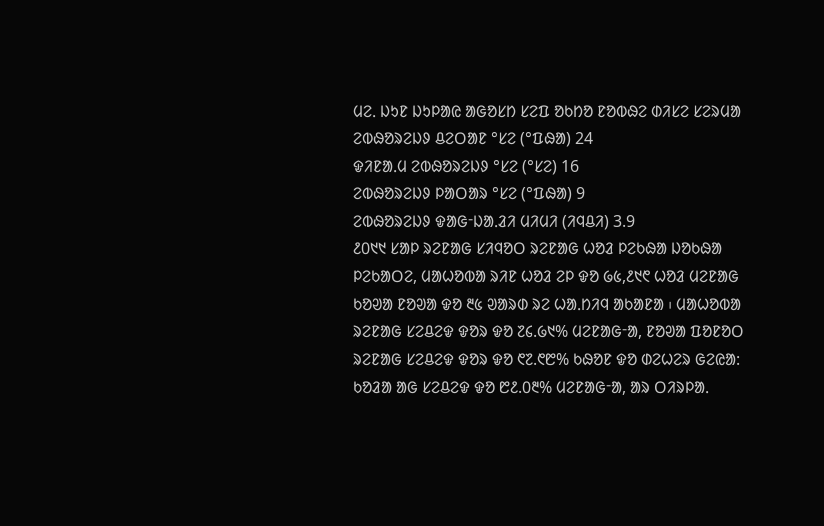ᱢᱮᱹ ᱡᱩᱱ ᱡᱩᱞᱟᱭ ᱟᱜᱚᱥᱴ ᱥᱮᱯ ᱚᱠᱴᱚ ᱱᱚᱵᱷᱮ ᱰᱤᱥᱮ ᱥᱮᱨᱢᱟ
ᱮᱵᱷᱚᱨᱮᱡᱽ ᱪᱮᱛᱟᱱ °ᱥᱮ (°ᱯᱷᱟ) 24
ᱫᱤᱱᱟᱹᱢ ᱮᱵᱷᱚᱨᱮᱡᱽ °ᱥᱮ (°ᱥᱮ) 16
ᱮᱵᱷᱚᱨᱮᱡᱽ ᱞᱟᱛᱟᱨ °ᱥᱮ (°ᱯᱷᱟ) 9
ᱮᱵᱷᱚᱨᱮᱡᱽ ᱫᱟᱜᱼᱡᱟᱹᱲᱤ ᱢᱤᱢᱤ (ᱤᱧᱪᱤ) 3.9
᱒᱐᱑᱑ ᱥᱟᱞ ᱨᱮᱱᱟᱜ ᱥᱤᱧᱚᱛ ᱨᱮᱱᱟᱜ ᱦᱚᱲ ᱞᱮᱠᱷᱟ ᱡᱚᱠᱷᱟ ᱞᱮᱠᱟᱛᱮ, ᱢᱟᱦᱚᱵᱟ ᱨᱤᱱ ᱦᱚᱲ ᱮᱞ ᱫᱚ ᱙᱕,᱒᱑᱖ ᱦᱚᱲ ᱢᱮᱱᱟᱜ ᱠᱚᱣᱟ ᱱᱚᱣᱟ ᱫᱚ ᱓᱕ ᱣᱟᱨᱰ ᱨᱮ ᱦᱟᱹᱴᱤᱧ ᱟᱠᱟᱱᱟ ᱾ ᱢᱟᱦᱚᱵᱟ ᱨᱮᱱᱟᱜ ᱥᱮᱪᱮᱫ ᱫᱚᱨ ᱫᱚ ᱗᱔.᱙᱑% ᱢᱮᱱᱟᱜᱼᱟ, ᱱᱚᱣᱟ ᱯᱚᱱᱚᱛ ᱨᱮᱱᱟᱜ ᱥᱮᱪᱮᱫ ᱫᱚᱨ ᱫᱚ ᱖᱗.᱖᱘% ᱠᱷᱚᱱ ᱫᱚ ᱰᱮᱦᱮᱨ ᱜᱮᱭᱟ: ᱠᱚᱲᱟ ᱟᱜ ᱥᱮᱪᱮᱫ ᱫᱚ ᱘᱒.᱐᱓% ᱢᱮᱱᱟᱜᱼᱟ, ᱟᱨ ᱛᱤᱨᱞᱟᱹ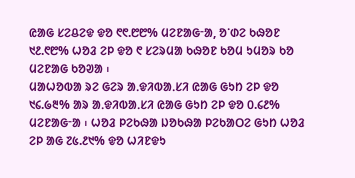ᱭᱟᱜ ᱥᱮᱪᱮᱫ ᱫᱚ ᱖᱖.᱘᱘% ᱢᱮᱱᱟᱜᱼᱟ, ᱚᱸᱰᱮ ᱠᱷᱚᱱ ᱑᱒.᱖᱘% ᱦᱚᱲ ᱮᱞ ᱫᱚ ᱖ ᱥᱮᱨᱢᱟ ᱠᱷᱚᱱ ᱠᱚᱢ ᱩᱢᱚᱨ ᱠᱚ ᱢᱮᱱᱟᱜ ᱠᱚᱣᱟ ᱾
ᱢᱟᱦᱚᱵᱟ ᱨᱮ ᱜᱮᱨ ᱟᱹᱫᱤᱵᱟᱹᱥᱤ ᱭᱟᱜ ᱜᱩᱴ ᱮᱞ ᱫᱚ ᱑᱔.᱙᱓% ᱟᱨ ᱟᱹᱫᱤᱵᱟᱹᱥᱤ ᱭᱟᱜ ᱜᱩᱴ ᱮᱞ ᱫᱚ ᱐.᱔᱒% ᱢᱮᱱᱟᱜᱼᱟ ᱾ ᱦᱚᱲ ᱞᱮᱠᱷᱟ ᱡᱚᱠᱷᱟ ᱞᱮᱠᱟᱛᱮ ᱜᱩᱴ ᱦᱚᱲ ᱮᱞ ᱟᱜ ᱗᱕.᱒᱑% ᱫᱚ ᱦᱤᱱᱫᱩ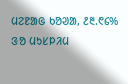ᱢᱮᱱᱟᱜ ᱠᱚᱣᱟ, ᱒᱓.᱖᱔% ᱝᱚ ᱢᱩᱥᱞᱤᱢ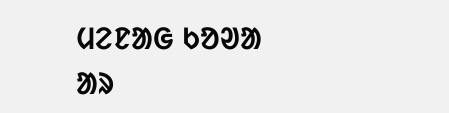ᱢᱮᱱᱟᱜ ᱠᱚᱣᱟ ᱟᱨ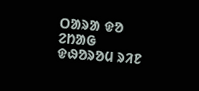ᱛᱟᱨᱟ ᱫᱚ ᱮᱴᱟᱜ ᱫᱷᱚᱨᱚᱢ ᱨᱤᱱ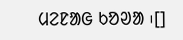ᱢᱮᱱᱟᱜ ᱠᱚᱣᱟ ᱾[]